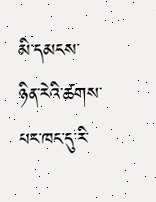མི་དམངས་ཉིན་རེའི་ཚགས་པར་ཁང་དུ་རི་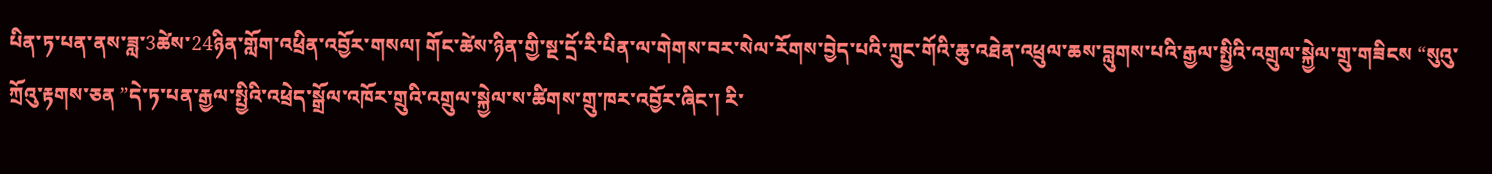པིན་ཏ་པན་ནས་ཟླ་3ཚེས་24ཉིན་གློག་འཕྲིན་འབྱོར་གསལ། གོང་ཚེས་ཉིན་གྱི་སྔ་དྲོ་རི་པིན་ལ་གེགས་བར་སེལ་རོགས་བྱེད་པའི་ཀྲུང་གོའི་ཆུ་འཐེན་འཕྲུལ་ཆས་བླུགས་པའི་རྒྱལ་སྤྱིའི་འགྲུལ་སྐྱེལ་གྲུ་གཟིངས “སུའུ་ཀྲོའུ་རྟགས་ཅན ”དེ་ཏ་པན་རྒྱལ་སྤྱིའི་འཕྲེད་སྒྲོལ་འཁོར་གྲུའི་འགྲུལ་སྐྱེལ་ས་ཚིགས་གྲུ་ཁར་འབྱོར་ཞིང་། རི་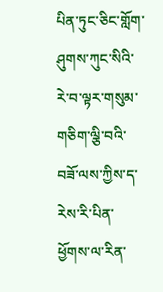པིན་ཏུང་ཅིང་གློག་ཤུགས་ཀུང་སིའི་རེ་བ་ལྟར་གསུམ་གཅིག་ལྕི་བའི་བཟོ་ལས་ཀྱིས་ད་རེས་རི་པིན་ཕྱོགས་ལ་རིན་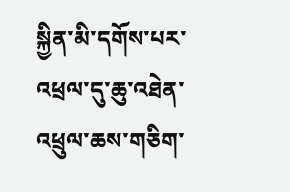སྐྱིན་མི་དགོས་པར་འཕྲལ་དུ་ཆུ་འཐེན་འཕྲུལ་ཆས་གཅིག་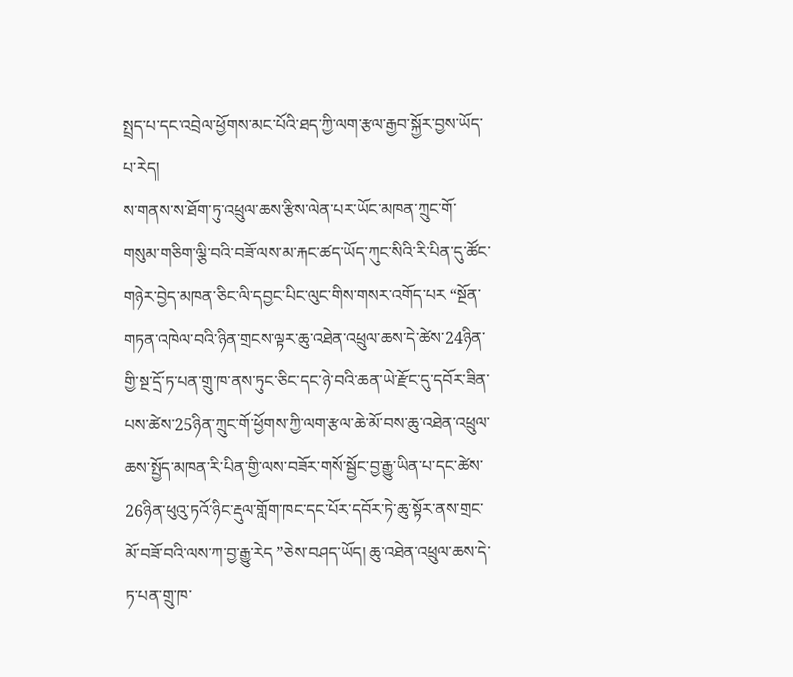སྤྲད་པ་དང་འབྲེལ་ཕྱོགས་མང་པོའི་ཐད་ཀྱི་ལག་རྩལ་རྒྱབ་སྐྱོར་བྱས་ཡོད་པ་རེད།
ས་གནས་ས་ཐོག་ཏུ་འཕྲུལ་ཆས་རྩིས་ལེན་པར་ཡོང་མཁན་ཀྲུང་གོ་གསུམ་གཅིག་ལྕི་བའི་བཟོ་ལས་མ་རྐང་ཚད་ཡོད་ཀུང་སིའི་རི་པིན་དུ་ཚོང་གཉེར་བྱེད་མཁན་ཅིང་ལི་དབྱང་པིང་ལུང་གིས་གསར་འགོད་པར “སྔོན་གཏན་འཁེལ་བའི་ཉིན་གྲངས་ལྟར་ཆུ་འཐེན་འཕྲུལ་ཆས་དེ་ཚེས་24ཉིན་གྱི་སྔ་དྲོ་ཏ་པན་གྲུ་ཁ་ནས་ཏུང་ཅིང་དང་ཉེ་བའི་ཆན་ཡེ་རྫོང་དུ་དབོར་ཟིན་པས་ཚེས་25ཉིན་ཀྲུང་གོ་ཕྱོགས་ཀྱི་ལག་རྩལ་ཆེ་མོ་བས་ཆུ་འཐེན་འཕྲུལ་ཆས་སྤྱོད་མཁན་རི་པིན་གྱི་ལས་བཟོར་གསོ་སྦྱོང་བྱ་རྒྱུ་ཡིན་པ་དང་ཚེས་26ཉིན་ཕུའུ་ཏའོ་ཉིང་རྡུལ་གློག་ཁང་དང་པོར་དབོར་ཏེ་ཆུ་སྟོར་ནས་གྲང་མོ་བཟོ་བའི་ལས་ཀ་བྱ་རྒྱུ་རེད ”ཅེས་བཤད་ཡོད། ཆུ་འཐེན་འཕྲུལ་ཆས་དེ་ཏ་པན་གྲུ་ཁ་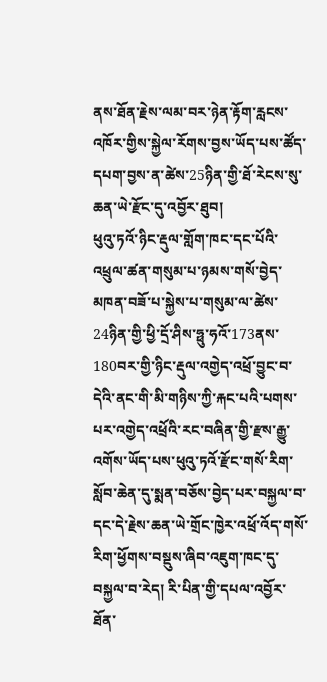ནས་ཐོན་རྗེས་ལམ་བར་ཉེན་རྟོག་རླངས་འཁོར་གྱིས་སྐྱེལ་རོགས་བྱས་ཡོད་པས་ཚོད་དཔག་བྱས་ན་ཚེས་25ཉིན་གྱི་ཐོ་རེངས་སུ་ཆན་ཡེ་རྫོང་དུ་འབྱོར་ཐུབ།
ཕུའུ་ཏའོ་ཉིང་རྡུལ་གློག་ཁང་དང་པོའི་འཕྲུལ་ཚན་གསུམ་པ་ཉམས་གསོ་བྱེད་མཁན་བཟོ་པ་སྐྱེས་པ་གསུམ་ལ་ཚེས་24ཉིན་གྱི་ཕྱི་དྲོ་ཤིས་ཧྥུ་ཧའོ་173ནས་180བར་གྱི་ཉིང་རྡུལ་འགྱེད་འཕྲོ་བྱུང་བ་དེའི་ནང་གི་མི་གཉིས་ཀྱི་རྐང་པའི་པགས་པར་འགྱེད་འཕྲོའི་རང་བཞིན་གྱི་རྫས་རྒྱུ་འགོས་ཡོད་པས་ཕུའུ་ཏའོ་རྫོང་གསོ་རིག་སློབ་ཆེན་དུ་སྨན་བཅོས་བྱེད་པར་བསྐྱལ་བ་དང་དེ་རྗེས་ཆན་ཡེ་གྲོང་ཁྱེར་འཕྲོ་འོད་གསོ་རིག་ཕྱོགས་བསྡུས་ཞིབ་འཇུག་ཁང་དུ་བསྐྱལ་བ་རེད། རི་པིན་གྱི་དཔལ་འབྱོར་ཐོན་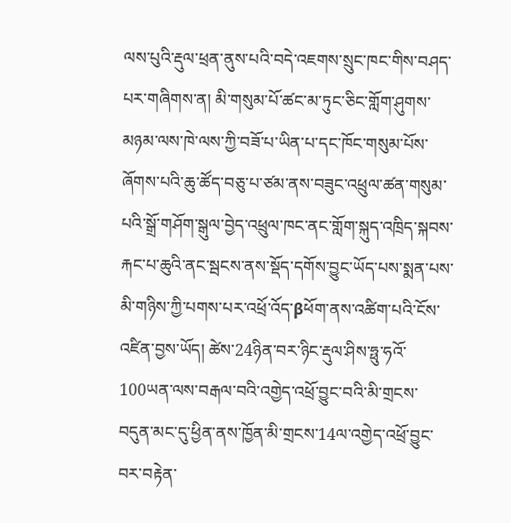ལས་པུའི་རྡུལ་ཕྲན་ནུས་པའི་བདེ་འཇགས་སྲུང་ཁང་གིས་བཤད་པར་གཞིགས་ན། མི་གསུམ་པོ་ཚང་མ་ཏུང་ཅིང་གློག་ཤུགས་མཉམ་ལས་ཁེ་ལས་ཀྱི་བཟོ་པ་ཡིན་པ་དང་ཁོང་གསུམ་པོས་ཞོགས་པའི་ཆུ་ཚོད་བཅུ་པ་ཙམ་ནས་བཟུང་འཕྲུལ་ཚན་གསུམ་པའི་སྒྲོ་གཤོག་སྒུལ་བྱེད་འཕྲུལ་ཁང་ནང་གློག་སྐུད་འཁྲིད་སྐབས་རྐང་པ་ཆུའི་ནང་སྦངས་ནས་སྡོད་དགོས་བྱུང་ཡོད་པས་སྨན་པས་མི་གཉིས་ཀྱི་པགས་པར་འཕྲོ་འོད་βཕོག་ནས་འཚིག་པའི་ངོས་འཛིན་བྱས་ཡོད། ཚེས་24ཉིན་བར་ཉིང་རྡུལ་ཤིས་ཧྥུ་ཧའོ་100ཡན་ལས་བརྒལ་བའི་འགྱེད་འཕྲོ་བྱུང་བའི་མི་གྲངས་བདུན་མང་དུ་ཕྱིན་ནས་ཁྱོན་མི་གྲངས་14ལ་འགྱེད་འཕྲོ་བྱུང་བར་བརྟེན་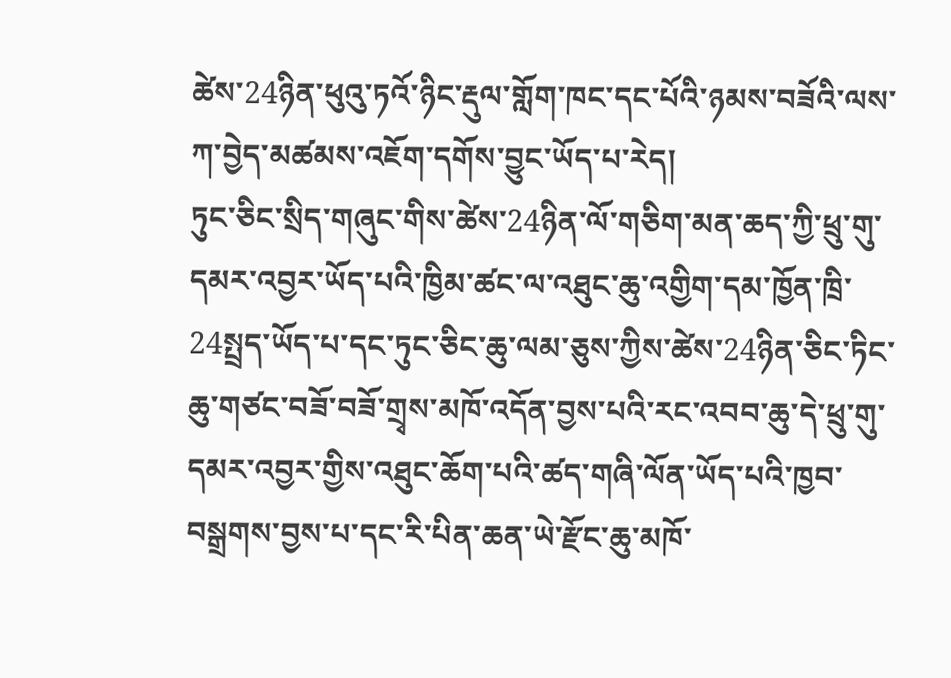ཚེས་24ཉིན་ཕུའུ་ཏའོ་ཉིང་རྡུལ་གློག་ཁང་དང་པོའི་ཉམས་བཟོའི་ལས་ཀ་བྱེད་མཚམས་འཇོག་དགོས་བྱུང་ཡོད་པ་རེད།
ཏུང་ཅིང་སྲིད་གཞུང་གིས་ཚེས་24ཉིན་ལོ་གཅིག་མན་ཆད་ཀྱི་ཕྲུ་གུ་དམར་འབྱར་ཡོད་པའི་ཁྱིམ་ཚང་ལ་འཐུང་ཆུ་འགྱིག་དམ་ཁྱོན་ཁྲི་24སྤྲད་ཡོད་པ་དང་ཏུང་ཅིང་ཆུ་ལམ་ཅུས་ཀྱིས་ཚེས་24ཉིན་ཅིང་ཏིང་ཆུ་གཙང་བཟོ་བཟོ་གྲྭས་མཁོ་འདོན་བྱས་པའི་རང་འབབ་ཆུ་དེ་ཕྲུ་གུ་དམར་འབྱར་གྱིས་འཐུང་ཆོག་པའི་ཚད་གཞི་ལོན་ཡོད་པའི་ཁྱབ་བསྒྲགས་བྱས་པ་དང་རི་པིན་ཆན་ཡེ་རྫོང་ཆུ་མཁོ་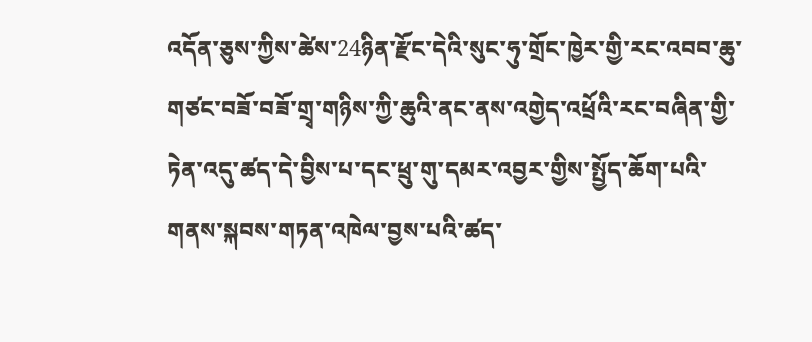འདོན་ཅུས་ཀྱིས་ཚེས་24ཉིན་རྫོང་དེའི་སུང་ཧུ་གྲོང་ཁྱེར་གྱི་རང་འབབ་ཆུ་གཙང་བཟོ་བཟོ་གྲྭ་གཉིས་ཀྱི་ཆུའི་ནང་ནས་འགྱེད་འཕྲོའི་རང་བཞིན་གྱི་ཏེན་འདུ་ཚད་དེ་བྱིས་པ་དང་ཕྲུ་གུ་དམར་འབྱར་གྱིས་སྤྱོད་ཆོག་པའི་གནས་སྐབས་གཏན་འཁེལ་བྱས་པའི་ཚད་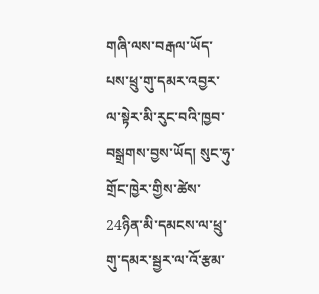གཞི་ལས་བརྒལ་ཡོད་པས་ཕྲུ་གུ་དམར་འབྱར་ལ་སྟེར་མི་རུང་བའི་ཁྱབ་བསྒྲགས་བྱས་ཡོད། སུང་ཧུ་གྲོང་ཁྱེར་གྱིས་ཚེས་24ཉིན་མི་དམངས་ལ་ཕྲུ་གུ་དམར་སྦྱར་ལ་འོ་རྩམ་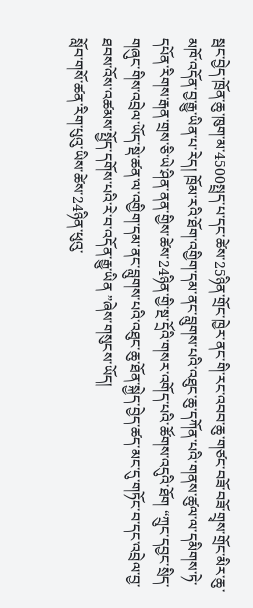སྦང་བྱེད་ཁྲོན་ཆུ་ཁུག་མ་4500སྤྲད་པ་དང་ཚེས་25ཉིན་གྲོང་ཁྱེར་ནང་གི་རང་འབབ་ཆུ་གཙང་བཟོ་བཟོ་གྲྭས་གྲོང་མིར་ཆུ་མཁོ་འདོན་བྱ་རྒྱུ་ཡིན་པ་རེད། ཁྲོམ་རའི་ཐོག་འགྱིག་དམ་ནང་བླུགས་པའི་འཐུང་ཆུ་དཀོན་པའི་གནས་ཚུལ་ལ་དམིགས་ཏེ་དཔོན་རིགས་རྒན་གྲས་ཅི་ཡེ་ཤིན་ནན་གྱིས་ཚེས་24ཉིན་གྱི་སྔ་དྲོའི་གསར་འགོད་པའི་ཚོགས་འདུའི་ཐོག “ཀྲུང་དབྱང་སྲིད་གཞུང་གིས་འབྲེལ་ཡོད་སྡེ་ཚན་ལ་འགྱིག་དམ་ནང་བླུགས་པའི་འཐུང་ཆུ་ཐོན་སྐྱེད་བྱེད་ཚད་མང་དུ་གཏོང་བ་དང་འབྲེལ་བྱ་ཐབས་འོས་འཚམས་སྤྱོད་དགོས་པའི་རེ་བ་འདོན་རྒྱུ་ཡིན ”ཞེས་གསུངས་ཡོད།
སློབ་གསོ་ཚན་རིག་པུའུ་ཡིས་ཚེས་24ཉིན་ཕུའུ་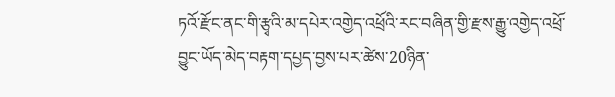ཏའོ་རྫོང་ནང་གི་རྩྭའི་མ་དཔེར་འགྱེད་འཕྲོའི་རང་བཞིན་གྱི་རྫས་རྒྱུ་འགྱེད་འཕྲོ་བྱུང་ཡོད་མེད་བརྟག་དཔྱད་བྱས་པར་ཚེས་20ཉིན་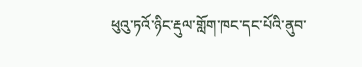ཕུའུ་ཏའོ་ཉིང་རྡུལ་གློག་ཁང་དང་པོའི་ནུབ་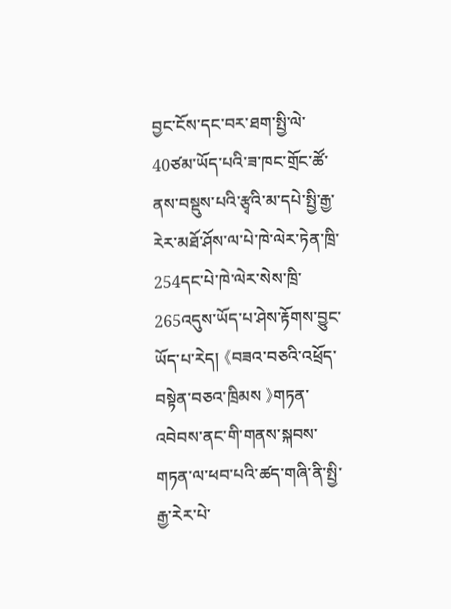བྱང་ངོས་དང་བར་ཐག་སྤྱི་ལེ་40ཙམ་ཡོད་པའི་ཟ་ཁང་གྲོང་ཚོ་ནས་བསྡུས་པའི་རྩྭའི་མ་དཔེ་སྤྱི་རྒྱ་རེར་མཐོ་ཤོས་ལ་པེ་ཁེ་ལེར་ཏེན་ཁྲི་254དང་པེ་ཁེ་ལེར་སེས་ཁྲི་265འདུས་ཡོད་པ་ཤེས་རྟོགས་བྱུང་ཡོད་པ་རེད། 《བཟའ་བཅའི་འཕྲོད་བསྟེན་བཅའ་ཁྲིམས 》གཏན་འབེབས་ནང་གི་གནས་སྐབས་གཏན་ལ་ཕབ་པའི་ཚད་གཞི་ནི་སྤྱི་རྒྱ་རེར་པེ་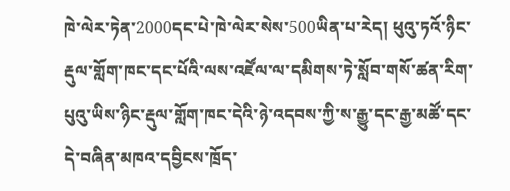ཁེ་ལེར་ཏེན་2000དང་པེ་ཁེ་ལེར་སེས་500ཡིན་པ་རེད། ཕུའུ་ཏའོ་ཉིང་རྡུལ་གློག་ཁང་དང་པོའི་ལས་འཛོལ་ལ་དམིགས་ཏེ་སློབ་གསོ་ཚན་རིག་པུའུ་ཡིས་ཉིང་རྡུལ་གློག་ཁང་དེའི་ཉེ་འདབས་ཀྱི་ས་རྒྱུ་དང་རྒྱ་མཚོ་དང་དེ་བཞིན་མཁའ་དབྱིངས་ཁྲོད་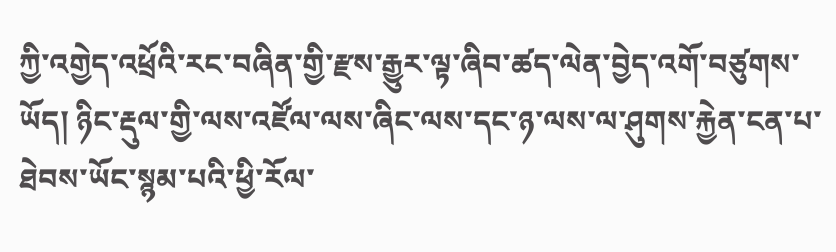ཀྱི་འགྱེད་འཕྲོའི་རང་བཞིན་གྱི་རྫས་རྒྱུར་ལྟ་ཞིབ་ཚད་ལེན་བྱེད་འགོ་བཙུགས་ཡོད། ཉིང་རྡུལ་གྱི་ལས་འཛོལ་ལས་ཞིང་ལས་དང་ཉ་ལས་ལ་ཤུགས་རྐྱེན་ངན་པ་ཐེབས་ཡོང་སྙམ་པའི་ཕྱི་རོལ་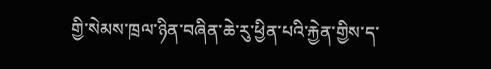གྱི་སེམས་ཁྲལ་ཉིན་བཞིན་ཆེ་རུ་ཕྱིན་པའི་རྐྱེན་གྱིས་ད་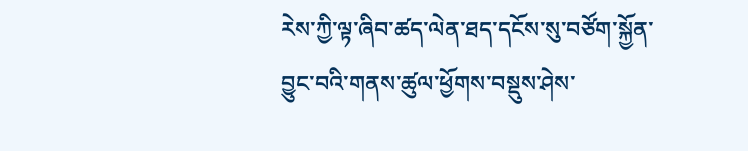རེས་ཀྱི་ལྟ་ཞིབ་ཚད་ལེན་ཐད་དངོས་སུ་བཙོག་སྐྱོན་བྱུང་བའི་གནས་ཚུལ་ཕྱོགས་བསྡུས་ཤེས་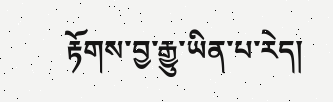རྟོགས་བྱ་རྒྱུ་ཡིན་པ་རེད།